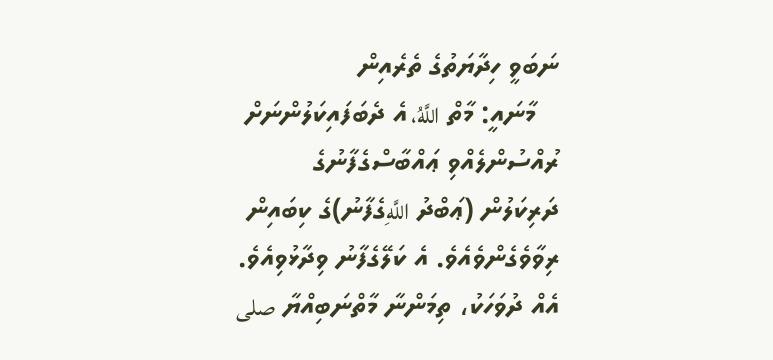ނަބަވީ ހިދާޔަތުގެ ތެރެއިން
   މާނައީ: މާތް اللَّهُ، އެ ދެބަފައިކަލުންނަށް ރުއްސުންލެއްވި ޢައްބާސްގެފާނުގެ ދަރިކަލުން (ޢަބްދު اللَّهِގެފާނު)ގެ ކިބައިން ރިވާވެގެންވެއެވެ. އެ ކަލޭގެފާނު ވިދާޅުވިއެވެ. އެއް ދުވަހަކު، ތިމަންނާ މާތްނަބިއްޔާ صلى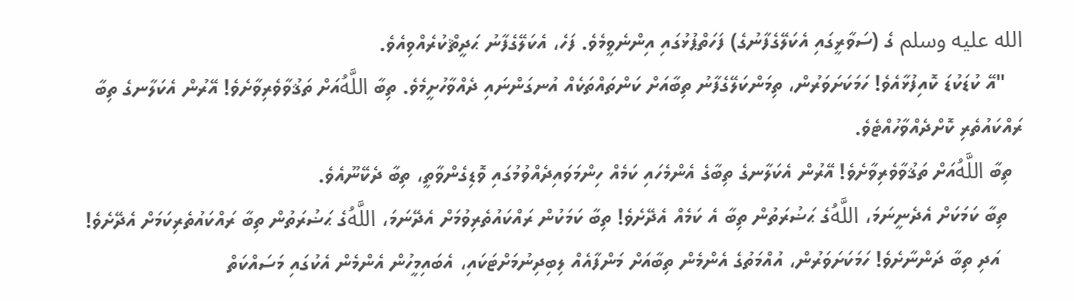الله عليه وسلم ގެ (ސަވާރީގައި އެކަލޭގެފާނުގެ) ފަހަތްޕުޅުގައި އިންނެވީމެވެ. ފަހެ، އެކަލޭގެފާނު ޙަދީޘްކުރެއްވިއެވެ.
   "އޭ ކުޑަކުޑަ ކޮއިފުޅާއެވެ! ހަމަކަށަވަރުން، ތިމަންކަލޭގެފާނު ތިބާއަށް ކަންތައްތަކެއް އުނގަންނައި ދެއްވާހުށީމެވެ. ތިބާ اللَّهُއަށް ތަޤުވާވެރިވާށެވެ! އޭރުން އެކަލާނގެ ތިބާ ރައްކައުތެރި ކޮށްދެއްވާހުއްޓެވެ.
  ތިބާ اللَّهُއަށް ތަޤުވާވެރިވާށެވެ! އޭރުން އެކަލާނގެ ތިބާގެ އެންމެހައި ކަމެއް ހިންމަވައިދެއްވުމުގައި ވޮޑިގެންވާތީ، ތިބާ ދެކޭނޫއެވެ.
   ތިބާ ކަމަކަށް އެދެނީނަމަ، اللَّهُގެ ޙަޟުރަތުން ތިބާ އެ ކަމެއް އެދޭށެވެ! ތިބާ ކަމަކުން ރައްކައުތެރިވުމަށް އެދޭނަމަ، اللَّهُގެ ޙަޟުރަތުން ތިބާ ރައްކައުތެރިކަމަށް އެދޭށެވެ!
    އަދި ތިބާ ދަންނާށެވެ! ހަމަކަށަވަރުން، އުއްމަތުގެ އެންމެން ތިބާއަށް މަންފާއެއް ލިބިދިނުމަށްޓަކައި، އެބައިމީހުން އެންމެން އެކުގައި މަސައްކަތް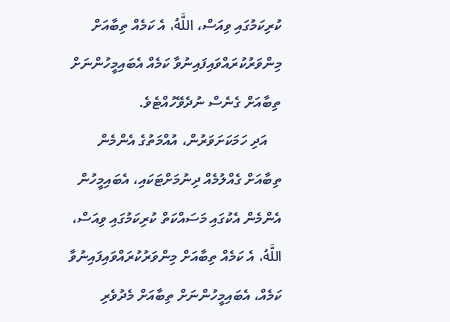ކުރިކަމުގައި ވިއަސް، اللَّهُ، އެ ކަމެއް ތިބާއަށް މިންވަރުކުރައްވައިފައިނުވާ ކަމެއް އެބައިމީހުންނަށް ތިބާއަށް ގެނެސް ނުދެވޭހުއްޓެވެ.
    އަދި ހަމަކަށަވަރުން، އުއްމަތުގެ އެންމެން ތިބާއަށް ގެއްލުމެއް ދިނުމަށްޓަކައި، އެބައިމީހުން އެންމެން އެކުގައި މަސައްކަތް ކުރިކަމުގައި ވިއަސް، اللَّهُ، އެ ކަމެއް ތިބާއަށް މިންވަރުކުރައްވައިފައިނުވާ ކަމެއް، އެބައިމީހުންނަށް ތިބާއަށް މެދުވެރި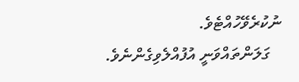ނުކުރެވޭހުއްޓެވެ.
   ގަލަންތައްވަނީ އުފުއްލެވިގެންނެވެ.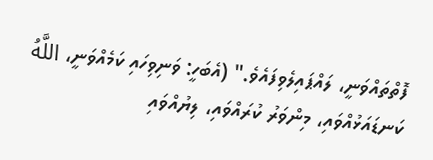ފޮތްތައްވަނީ، ލައްޕައިލެވިފައެވެ." (އެބަހީ: ވަނިވިހައި ކަމެއްވަނީ، اللَّهُ ކަނޑައަޅުއްވައި، މިންވަރު ކުރައްވައި، ލިޔުއްވައި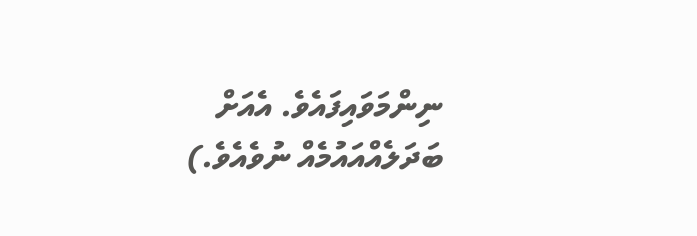ނިންމަވައިފައެވެ. އެއަށް ބަދަލެއްއައުމެއް ނުވެއެވެ.)